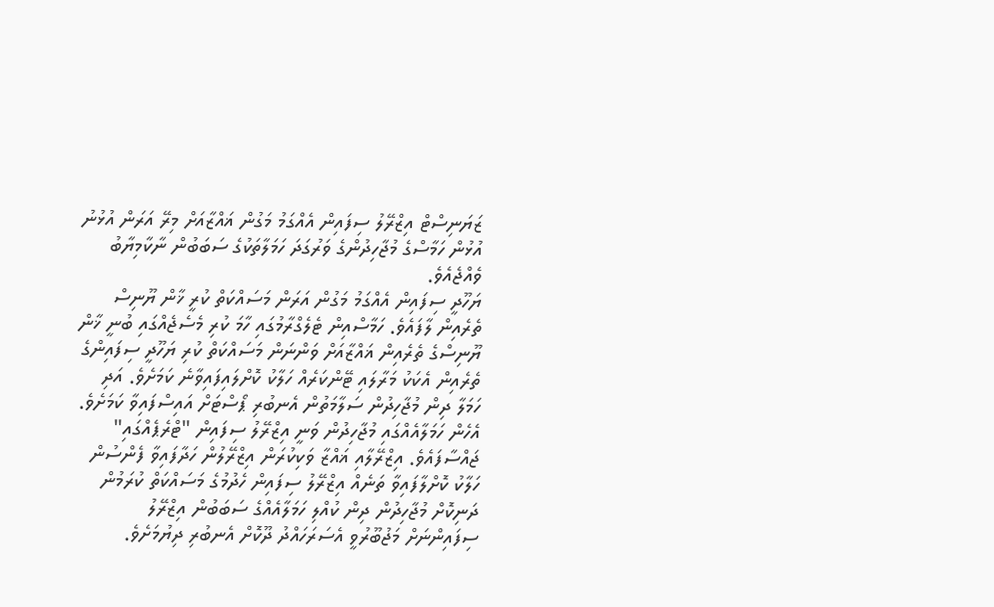ޒަޔަނިސްޓް އިޒްރޭލު ސިފައިން އެއްގަމު މަގުން ޣައްޒާއަށް މިރޭ އަރަން އުޅުނު އުޅުން ހަމާސްގެ މުޖާހިދުންގެ ވަރުގަދަ ހަމަލާތަކުގެ ސަބަބުން ނާކާމިޔާބު ވެއްޖެއެވެ.
ޔަހޫދީ ސިފައިން އެއްގަމު މަގުން އަރަން މަސައްކަތް ކުރީ ޚާން ޔޫނިސް ތެރެއިން ލާފައެވެ. ހަމާސްއިން ޓެލެގްރާމުގައި ހާމަ ކުރި މެސެޖެއްގައި ބުނީ ޚާން ޔޫނިސްގެ ތެރެއިން ޣައްޒާއަށް ވަންނަން މަސައްކަތް ކުރި ޔަހޫދީ ސިފައިންގެ ތެރެއިން އެކަކު މަރާލައި ޓޭންކަރެއް ހަލާކު ކޮށްލައިފައިވާނެ ކަމަށެވެ. އަދި ހަމަލާ ދިން މުޖާހިދުން ސަލާމަތުން އެނބުރި ޕޯސްޓަށް އައިސްފައިވާ ކަމަށެވެ.
އެހެން ހަމަލާއެއްގައި މުޖާހިދުން ވަނީ އިޒްރޭލު ސިފައިން "ޓްރެޕެއްގައި" ޖައްސާފައެވެ. އިޒްރޭލާއި ޣައްޒާ ވަކިކުރަން އިޒްރޭލުން ހަދާފައިވާ ފެންސުން ހަލާކު ކޮށްލާފައިވާ ތަނެއް އިޒްރޭލު ސިފައިން ހެދުމުގެ މަސައްކަތް ކުރަމުން ދަނިކޮށް މުޖާހިދުން ދިން ކުއްލި ހަމަލާއެއްގެ ސަބަބުން އިޒްރޭލު ސިފައިންނަށް މަޖުބޫރުވީ އެސަރަހައްދު ދޫކޮށް އެނބުރި ދިޔުމަށެވެ.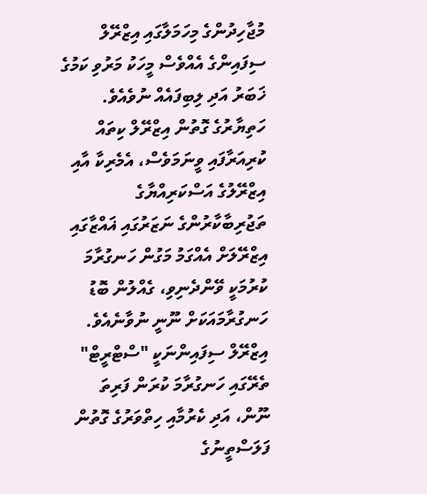މުޖާހިދުންގެ މިހަމަލާގައި އިޒްރޭލް ސިފައިންގެ އެއްވެސް މީހަކު މަރުވި ކަމުގެ ޚަބަރު އަދި ލިބިފައެއް ނުވެއެވެ.
ހަތިޔާރުގެ ގޮތުން އިޒްރޭލް ކިތައް ކުރިއަރާފައި ވީނަމަވެސް، އެމެރިކާ އާއި އިޒްރޭލުގެ އަސްކަރިއްޔާގެ ތަޖުރިބާކާރުންގެ ނަޒަރުގައި ޣައްޒާގައި އިޒްރޭލަށް އެއްގަމު މަގުން ހަނގުރާމަ ކުރުމަކީ ވޭންދެނިވި، ގެއްލުން ބޮޑު ހަނގުރާމައަކަށް ނޫނީ ނުވާނެއެވެ.
އިޒްރޭލް ސިފައިންނަކީ "ސްޓްރީޓް" ތެރޭގައި ހަނގުރާމަ ކުރަން ފަރިތަ ނޫން، އަދި ކެރުމާއި ހިތްވަރުގެ ގޮތުން ފަލަސްތީނުގެ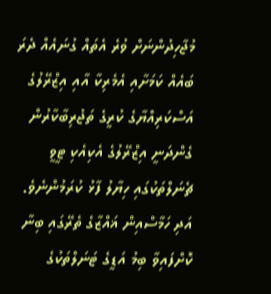މުޖާހިދުންނަށް ވުރެ އެތައް ގުނައެއް ދެރަ ބައެއް ކަމަށާއި އެމެރިކާ އާއި އިޒްރޭލުގެ އަސްކަރިއްޔާގެ ކުރީގެ ތަޖުރިބާކާރުން ގެންދަނީ އިޒްރޭލުގެ އެކިއެކި ޓީވީ ޗެނަލްތަކުގައި ހިޔާލު ފާޅު ކުރަމުންނެވެ.
އަދި ހަމާސްއިން ޣައްޒާގެ ތެރޭގައި ބިނާ ކޮށްފައިވާ ބިމު އަޑީގެ ޓަނަލްތަކުގެ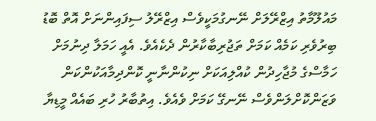މައުލޫމާތު އިޒްރޭލަށް ނޭނގުމަކީވެސް އިޒްރޭލު ސިފައިންނަށް އޮތް ބޮޑު ބިރުވެރި ކަމެއް ކަމަށް ތަޖުރިބާކާރުން ދެކެއެވެ. އެއީ ހަމަލާ ދިނުމަށް ހަމާސްގެ މުޖާހިދުން ކުއްލިއަކަށް ނިކުންނާނީ ކޮންދިމާއަކުންކަން ވަޒަންކޮށްލަންވެސް ނޭނގޭ ކަމަށް ވެއެވެ. އިތުބާރު ހުރި ބައެއް މީޑިޔާ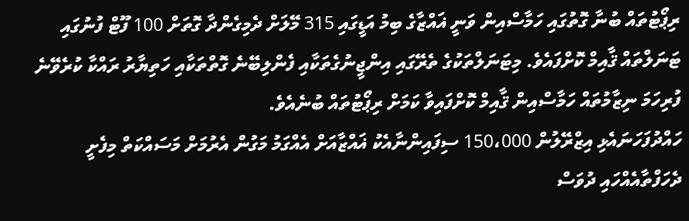ރިޕޯޓުތައް ބުނާ ގޮތުގައި ހަމާސްއިން ވަނީ ޣައްޒާގެ ބިމު އަޑީގައި 315 މޭލަށް ދެމިގެންދާ ގޮތަށް 100 ފޫޓް ފުނުގައި ޓަނަލްތައް ޤާއިމް ކޮށްފައެވެ. މިޓަނަލްތަކުގެ ތެރޭގައި އިންޖީނުގެތަކާއި ފެންލިބޭނެ ގޮތްތަކާއި ހަތިޔާރު ރައްކާ ކުރެވޭނެ ފުރިހަމަ ނިޒާމުތައް ހަމާސްއިން ޤާއިމް ކޮށްފައިވާ ކަމަށް ރިޕޯޓުތައް ބުނެއެވެ.
ހައްދުފަހަނައެޅި އިޒްރޭލުން 150،000 ސިފައިންނާއެކު ޣައްޒާއަށް އެއްގަމު މަގުން އެރުމަށް މަސައްކަތް މިފެށީ ދެހަފްތާއެއްހައި ދުވަސް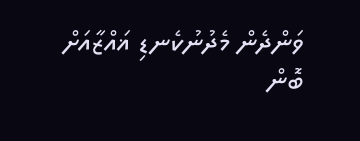ވަންދެން މެދުނުކެނޑި ޣައްޒާއަށް ބޮން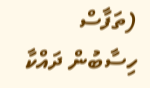(ތަފާސް ހިސާބުން ދައްކާ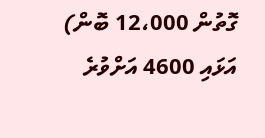ގޮތުން 12،000 ބޮން) އަޅައި 4600 އަށްވުރެ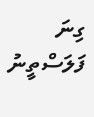ގިނަ ފަލަސްތީނު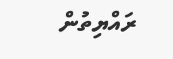ރައްޔިތުން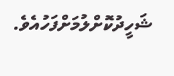ޝަހީދުކޮށްލުމަށްފަހުއެވެ.